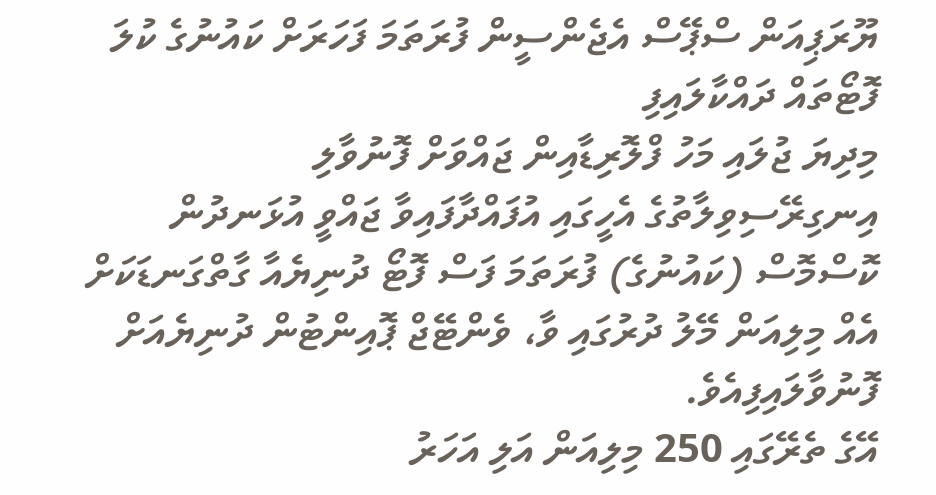ޔޫރަޕިއަން ސްޕޭސް އެޖެންސީން ފުރަތަމަ ފަހަރަށް ކައުނުގެ ކުލަ ފޮޓޯތައް ދައްކާލައިފި
މިދިޔަ ޖުލައި މަހު ފްލޮރިޑާއިން ޖައްވަށް ފޮނުވާލި އިނގިރޭސިވިލާތުގެ އެހީގައި އުފައްދާފައިވާ ޖައްވީ އުޅަނދުން ކޮސްމޮސް (ކައުނުގެ) ފުރަތަމަ ފަސް ފޮޓޯ ދުނިޔެއާ ގާތްގަނޑަކަށް އެއް މިލިއަން މޭލު ދުރުގައި ވާ، ވެންޓޭޖް ޕޮއިންޓުން ދުނިޔެއަށް ފޮނުވާލައިފިއެވެ.
އޭގެ ތެރޭގައި 250 މިލިއަން އަލި އަހަރު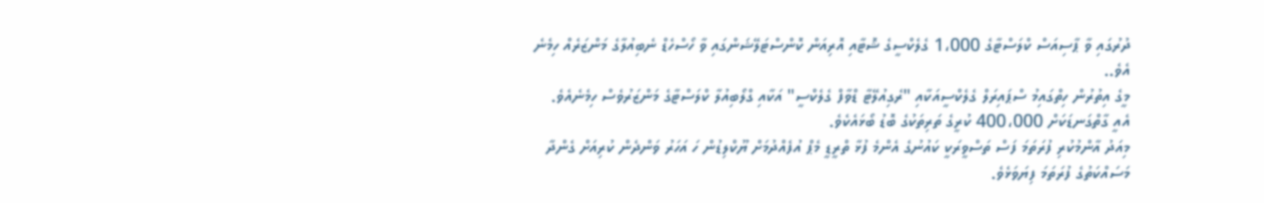ދުރުގައި ވާ ޕާސިއަސް ކްލަސްޓާގެ 1،000 ގެލެކްސީގެ ޝޮޓާއި އޮރިއަން ކޮންސްޓަލޭޝަންގައި ވާ ހޯސްހެޑް ނެބިއުލާގެ މަންޒަރެއް ހިމެނެ އެވެ..
މީގެ އިތުރުން ހިތްގައިމު ސްޕައިރަލް ގެލެކްސީއަކާއި "ރެގިއުލޭޓާ ޑްވާފް ގެލެކްސީ" އަކާއި ގްލޯބިއުލާ ކްލަސްޓާގެ މަންޒަރުވެސް ހިމެނެއެވެ. އެއީ ގާތްގަނޑަކަށް 400،000 ކުރީގެ ތަރިތަކުގެ ބޮޑު ބޯޅައެކެވެ.
މިއަދު އާންމުކުރި ފުރަތަމަ ފަސް ތަސްވީރަކީ ކައުނުގެ އެންމެ ފުޅާ ތްރީޑީ މެޕް އުފެއްދުމަށް ޔޫކްލިޑުން ހަ އަހަރު ވަންދެން ކުރިއަށް ގެންދާ މަސައްކަތުގެ ފުރަތަމަ ފިޔަވަޅެވެ.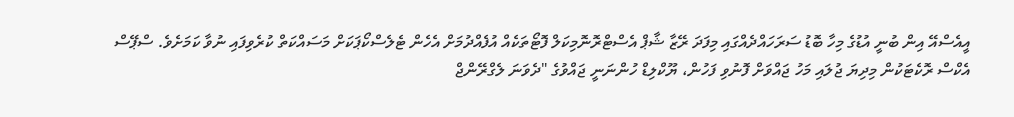އީއެސްއޭ އިން ބުނީ އުޑުގެ މިހާ ބޮޑު ސަރަހައްދެއްގައި މިފަދަ ރޭޒާ ޝާޕް އެސްޓްރޮނޮމިކަލް ފޮޓޯތަކެއް އުފެއްދުމަށް އެހެން ޓެލެސްކޯޕަކަށް މަސައްކަތް ކުރެވިފައި ނުވާ ކަމަށެވެ. ސްޕޭސް އެކްސް ރޮކެޓަކުން މިދިޔަ ޖުލައި މަހު ޖައްވަށް ފޮނުވި ފަހުން، ޔޫކްލިޑް ހުންނަނީ ޖައްވުގެ "ދެވަނަ ލެގްރޭންޖް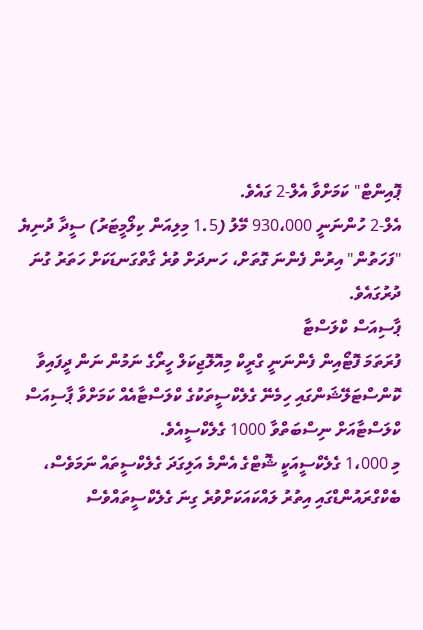ޕޮއިންޓް" ކަމަށްވާ އެލް-2 ގައެވެ.
އެލް-2 ހުންނަނީ 930،000 މޭލު (1.5 މިލިއަން ކިލޯމީޓަރު) ސީދާ ދުނިޔެ "ފަހަތުން" އިރުން ފެންނަ ގޮތަށް، ހަނދަށް ވުރެ ގާތްގަނޑަކަށް ހަތަރު ގުނަ ދުރުގައެވެ.
ޕާސިއަސް ކްލަސްޓާ
ފުރަތަމަ ފޮޓޯއިން ފެންނަނީ ގްރީކް މިއޮލޮޖިކަލް ހީރޯގެ ނަމުން ނަން ދީފައިވާ ކޮންސްޓަލޭޝަންގައި ހިމެނޭ ގެލެކްސީތަކުގެ ކްލަސްޓާއެއް ކަމަށްވާ ޕާސިއަސް ކްލަސްޓާއަށް ނިސްބަތްވާ 1000 ގެލެކްސީއެވެ.
މި 1،000 ގެލެކްސީއަކީ ޝޮޓްގެ އެންމެ އަލިގަދަ ގެލެކްސީތައް ނަމަވެސް، ބެކްގްރައުންޑްގައި އިތުރު ލައްކައަކަށްވުރެ ގިނަ ގެލެކްސީތައްވެސް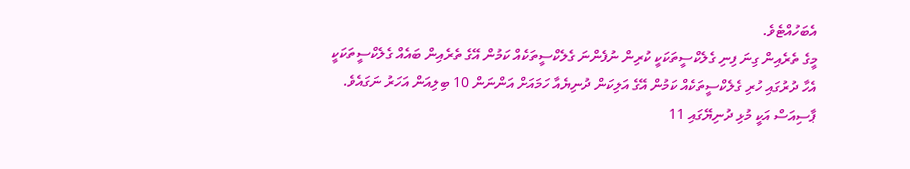އެބަހުއްޓެވެ.
މީގެ ތެރެއިން ގިނަ ފިނި ގެލެކްސީތަކަކީ ކުރިން ނުފެންނަ ގެލެކްސީތަކެއް ކަމުން އޭގެ ތެރެއިން ބައެއް ގެލެކްސީތަކަކީ އެހާ ދުރުގައި ހުރި ގެލެކްސީތަކެއް ކަމުން އޭގެ އަލިކަން ދުނިޔެއާ ހަމައަށް އަންނަން 10 ބިލިއަން އަހަރު ނަގައެވެ.
ޕާސިއަސް އަކީ މުޅި ދުނިޔޭގައި 11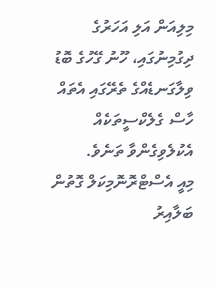މިލިއަން އަލި އަހަރުގެ ދިގުމިނުގައި، ހޫނު ގޭހުގެ ބޮޑު ވިލާގަނޑެއްގެ ތެރޭގައި އެތައް ހާސް ގެލެކްސީތަކެއް އެކުލެވިގެންވާ ތަނެވެ.
މިއީ އެސްޓްރޮނޮމިކަލް ގޮތުން ބަލާއިރު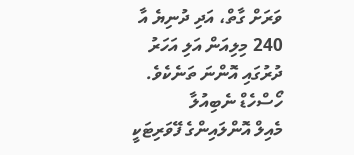ވަރަށް ގާތް، އަދި ދުނިޔެ އާ 240 މިލިއަން އަލި އަހަރު ދުރުގައި އޮންނަ ތަނެކެވެ.
ހޯސްހެޑް ނެބިއުލާ
މެއިލް އޮންލައިންގެ ފޭވަރިޓަކީ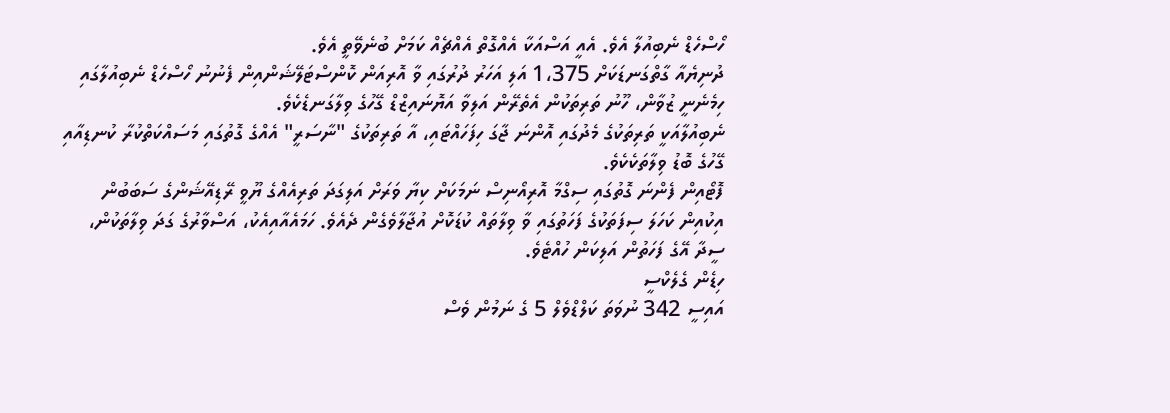ހޯސްހެޑް ނެބިއުލާ އެވެ. އެއީ އަސްއަކާ އެއްގޮތް އެއްޗެއް ކަމަށް ބުނެވޭތީ އެވެ.
ދުނިޔެއާ ގާތްގަނޑަކަށް 1،375 އަލި އަހަރު ދުރުގައި ވާ އޮރިއަން ކޮންސްޓަލޭޝަންއިން ފެނުނު ހޯސްހެޑް ނެބިއުލާގައި ހިމެނެނީ ޒުވާން، ހޫނު ތަރިތަކުން އެތެރޭން އަލިވާ އަޔޮނައިޒްޑް ގޭހުގެ ވިލާގަނޑެކެވެ.
ނެބިއުލާއަކީ ތަރިތަކުގެ މެދުގައި އޮންނަ ޖާގަ ހިފަހައްޓައި، އާ ތަރިތަކުގެ "ނާސަރީ" އެއްގެ ގޮތުގައި މަސައްކަތްކުރާ ކުނޑިއާއި ގޭހުގެ ބޮޑު ވިލާތަކެކެވެ.
ފޮޓޯއިން ފެންނަ ގޮތުގައި ސިގްމާ އޮރިއޯނިސް ނަމަކަށް ކިޔާ ވަރަށް އަލިގަދަ ތަރިއެއްގެ ޔޫވީ ރޭޑިއޭޝަންގެ ސަބަބުން އިކުއިން ކަހަލަ ސިފަތަކުގެ ފަހަތުގައި ވާ ވިލާތައް ކުޑަކޮށް އުޖާލާވެގެން ދެއެވެ. ހަމައެއާއިއެކު، އަސްވާރުގެ ގަދަ ވިލާތަކުން، ސީދާ އޭގެ ފަހަތުން އަލިކަން ހުއްޓެވެ.
ހިޑެން ގެލެކްސީ
އައިސީ 342 ނުވަތަ ކަލްޑްވެލް 5 ގެ ނަމުން ވެސް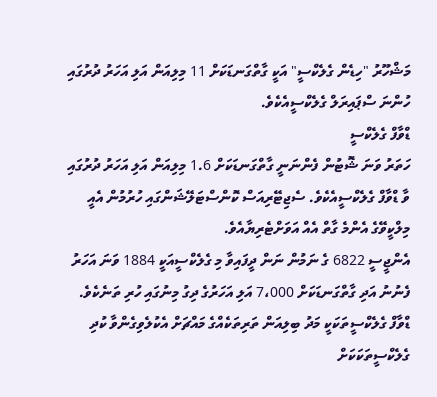މަޝްހޫރު "ހިޑެން ގެލެކްސީ" އަކީ ގާތްގަނޑަކަށް 11 މިލިއަން އަލި އަހަރު ދުރުގައި ހުންނަ ސްޕައިރަލް ގެލެކްސީއެކެވެ.
ޑްވާފް ގެލެކްސީ
ހަތަރު ވަނަ ޝޮޓުން ފެންނަނީ ގާތްގަނޑަކަށް 1.6 މިލިއަން އަލި އަހަރު ދުރުގައި ވާ ޑްވާފް ގެލެކްސީއެކެވެ. ސެޖިޓޭރިއަސް ކޮންސްޓަލޭޝަންގައި ހުރުމުން އެއީ މިލްކީވޭގެ އެންމެ ގާތް އެއް އަވަށްޓެރިޔާއެވެ.
އެންޖީސީ 6822 ގެ ނަމުން ނަން ދީފައިވާ މި ގެލެކްސީއަކީ 1884 ވަނަ އަހަރު ފެނުނު އަދި ގާތްގަނޑަކަށް 7،000 އަލި އަހަރުގެ ދިގު މިނުގައި ހުރި ތަނެކެވެ.
ޑްވާފް ގެލެކްސީތަކަކީ މަދު ބިލިއަން ތަރިތަކެއްގެ މައްޗަށް އެކުލެވިގެންވާ ކުދި ގެލެކްސީތަކަކަށް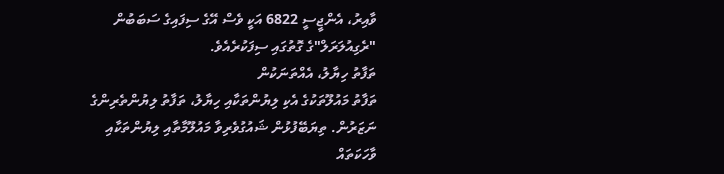ވާއިރު، އެންޖީސީ 6822 އަކީ ވެސް އޭގެ ސިފައިގެ ސަބަބުން "ރެގިއުލަރަލް"ގެ ގޮތުގައި ސިފަކުރެއެވެ.
ތަފާތު ހިޔާލު، އެއްތަނަކުން
ތަފާތު މައުލޫތަކުގެ އެކި ލިޔުންތަކާއި ހިޔާލު، ތަފާތު ލިޔުންތެރިންގެ ނަޒަރުން. ތިޔަބޭފުޅުން ޝައުގުވެރިވާ މައުލޫމާތާއި ލިޔުންތަކާއި ވާހަކަތައް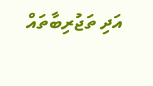އަދި ތަޖުރިބާތައް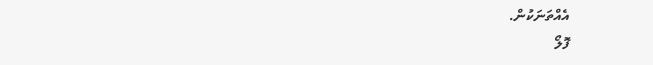އެއްތަނަކުން.
ފޮލޯ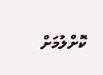ކޮށްލުމަށް